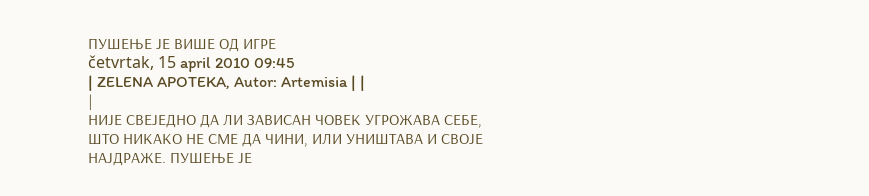ПУШЕЊЕ ЈЕ ВИШЕ ОД ИГРЕ
četvrtak, 15 april 2010 09:45
| ZELENA APOTEKA, Autor: Artemisia | |
|
НИЈЕ СВЕЈЕДНО ДА ЛИ ЗАВИСАН ЧОВЕК УГРОЖАВА СЕБЕ, ШТО НИКАКО НЕ СМЕ ДА ЧИНИ, ИЛИ УНИШТАВА И СВОЈЕ НАЈДРАЖЕ. ПУШЕЊЕ ЈЕ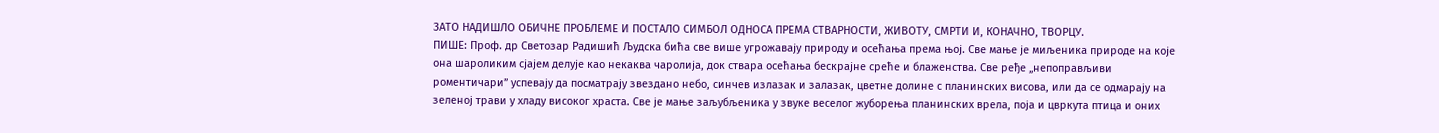ЗАТО НАДИШЛО ОБИЧНЕ ПРОБЛЕМЕ И ПОСТАЛО СИМБОЛ ОДНОСА ПРЕМА СТВАРНОСТИ, ЖИВОТУ, СМРТИ И, КОНАЧНО, ТВОРЦУ.
ПИШЕ: Проф. др Светозар Радишић Људска бића све више угрожавају природу и осећања према њој. Све мање је миљеника природе на које она шароликим сјајем делује као некаква чаролија, док ствара осећања бескрајне среће и блаженства. Све ређе „непоправљиви роментичари” успевају да посматрају звездано небо, синчев излазак и залазак, цветне долине с планинских висова, или да се одмарају на зеленој трави у хладу високог храста. Све је мање заљубљеника у звуке веселог жуборења планинских врела, поја и цвркута птица и оних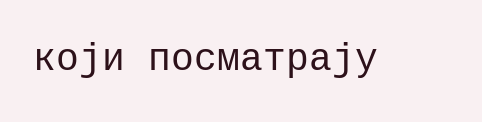који посматрају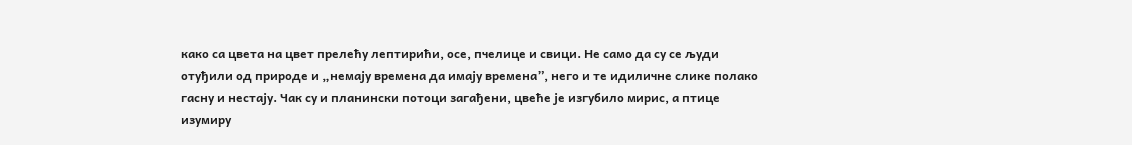како са цвета на цвет прелећу лептирићи, осе, пчелице и свици. Не само да су се људи отуђили од природе и „немају времена да имају времена”, него и те идиличне слике полако гасну и нестају. Чак су и планински потоци загађени, цвеће је изгубило мирис, а птице изумиру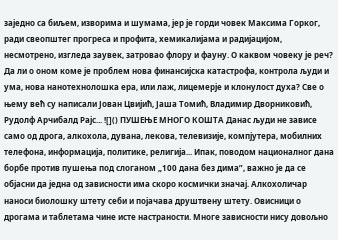заједно са биљем, изворима и шумама, јер је горди човек Максима Горког, ради свеопштег прогреса и профита, хемикалијама и радијацијом, несмотрено, изгледа заувек, затровао флору и фауну. О каквом човеку је реч? Да ли о оном коме је проблем нова финансијска катастрофа, контрола људи и ума, нова нанотехнолошка ера, или лаж, лицемерје и клонулост духа? Све о њему већ су написали Јован Цвијић, Јаша Томић, Владимир Дворниковић, Рудолф Арчибалд Рајс... ![]() ПУШЕЊЕ МНОГО КОШТА Данас људи не зависе само од дрога, алкохола, дувана, лекова, телевизије, компјутера, мобилних телефона, информација, политике, религија... Ипак, поводом националног дана борбе против пушења под слоганом „100 дана без дима”, важно је да се објасни да једна од зависности има скоро космички значај. Алкохоличар наноси биолошку штету себи и појачава друштвену штету. Овисници о дрогама и таблетама чине исте настраности. Многе зависности нису довољно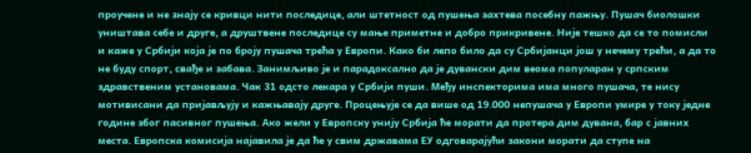проучене и не знају се кривци нити последице, али штетност од пушења захтева посебну пажњу. Пушач биолошки уништава себе и друге, а друштвене последице су мање приметне и добро прикривене. Није тешко да се то помисли и каже у Србији која је по броју пушача трећа у Европи. Како би лепо било да су Србијанци још у нечему трећи, а да то не буду спорт, свађе и забава. Занимљиво је и парадоксално да је дувански дим веома популаран у српским здравственим установама. Чак 31 одсто лекара у Србији пуши. Међу инспекторима има много пушача, те нису мотивисани да пријављују и кажњавају друге. Процењује се да више од 19.000 непушача у Европи умире у току једне године због пасивног пушења. Ако жели у Европску унију Србија ће морати да протера дим дувана, бар с јавних места. Европска комисија најавила је да ће у свим државама ЕУ одговарајући закони морати да ступе на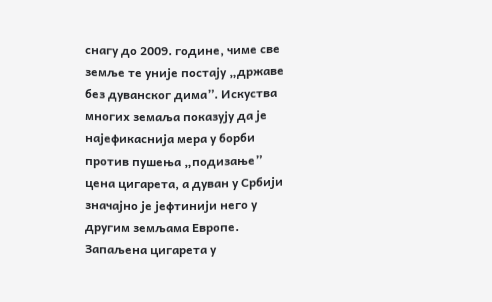снагу до 2009. године, чиме све земље те уније постају „државе без дуванског дима”. Искуства многих земаља показују да је најефикаснија мера у борби против пушења „подизање” цена цигарета, а дуван у Србији значајно је јефтинији него у другим земљама Европе. Запаљена цигарета у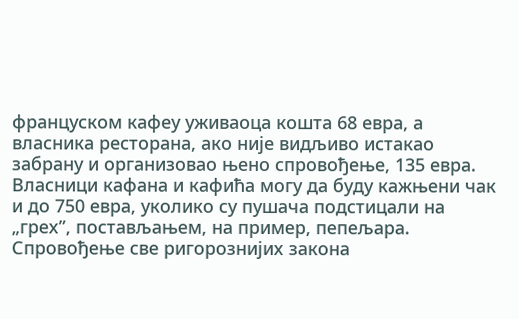француском кафеу уживаоца кошта 68 евра, а власника ресторана, ако није видљиво истакао забрану и организовао њено спровођење, 135 евра. Власници кафана и кафића могу да буду кажњени чак и до 750 евра, уколико су пушача подстицали на „грех”, постављањем, на пример, пепељара. Спровођење све ригорознијих закона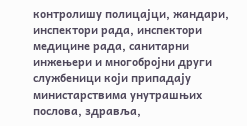контролишу полицајци, жандари, инспектори рада, инспектори медицине рада, санитарни инжењери и многобројни други службеници који припадају министарствима унутрашњих послова, здравља,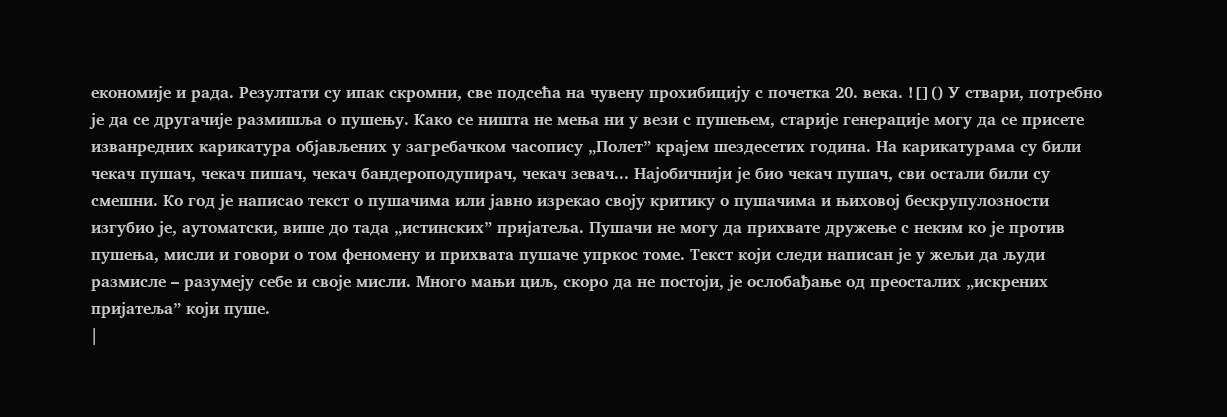економије и рада. Резултати су ипак скромни, све подсећа на чувену прохибицију с почетка 20. века. ![]() У ствари, потребно је да се другачије размишља о пушењу. Како се ништа не мења ни у вези с пушењем, старије генерације могу да се присете изванредних карикатура објављених у загребачком часопису „Полет” крајем шездесетих година. На карикатурама су били чекач пушач, чекач пишач, чекач бандероподупирач, чекач зевач... Најобичнији је био чекач пушач, сви остали били су смешни. Ко год је написао текст о пушачима или јавно изрекао своју критику о пушачима и њиховој бескрупулозности изгубио је, аутоматски, више до тада „истинских” пријатеља. Пушачи не могу да прихвате дружење с неким ко је против пушења, мисли и говори о том феномену и прихвата пушаче упркос томе. Текст који следи написан је у жељи да људи размисле – разумеју себе и своје мисли. Много мањи циљ, скоро да не постоји, је ослобађање од преосталих „искрених пријатеља” који пуше.
|